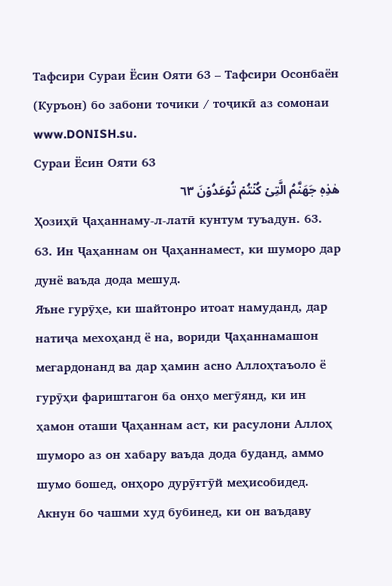Тафсири Сураи Ёсин Ояти 63 – Тафсири Осонбаён (Куръон) бо забони точики / тоҷикӣ аз сомонаи www.DONISH.su.
Сураи Ёсин Ояти 63
هٰذِهٖ جَهَنَّمُ الَّتِىۡ كُنۡتُمۡ تُوۡعَدُوۡنَ ٦٣
Ҳозиҳӣ Ҷаҳаннаму-л-латӣ кунтум туъадун. 63.
63. Ин Ҷаҳаннам он Ҷаҳаннамест, ки шуморо дар дунё ваъда дода мешуд.
Яъне гурӯҳе, ки шайтонро итоат намуданд, дар натиҷа мехоҳанд ё на, вориди Ҷаҳаннамашон мегардонанд ва дар ҳамин асно Аллоҳтаъоло ё гурӯҳи фариштагон ба онҳо мегӯянд, ки ин ҳамон оташи Ҷаҳаннам аст, ки расулони Аллоҳ шуморо аз он хабару ваъда дода буданд, аммо шумо бошед, онҳоро дурӯғгӯй меҳисобидед. Акнун бо чашми худ бубинед, ки он ваъдаву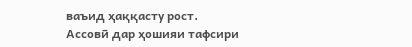ваъид ҳаққасту рост.
Ассовӣ дар ҳошияи тафсири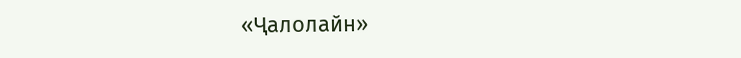«Ҷалолайн»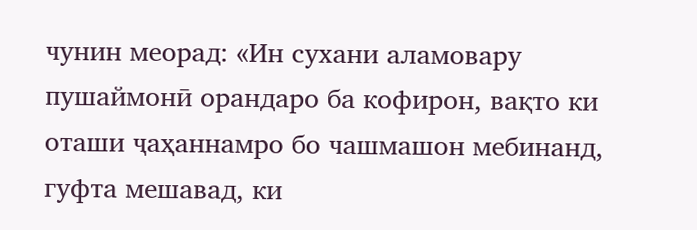чунин меорад: «Ин сухани аламовару пушаймонӣ орандаро ба кофирон, вақто ки оташи ҷаҳаннамро бо чашмашон мебинанд, гуфта мешавад, ки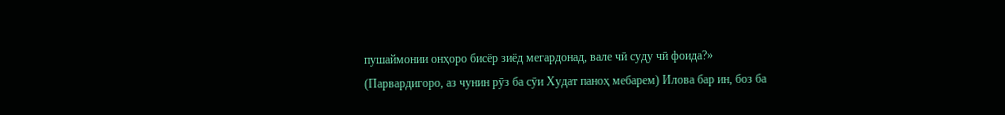пушаймонии онҳоро бисёр зиёд мегардонад, вале чӣ суду чӣ фоида?»
(Парвардигоро, аз чунин рӯз ба сӯи Худат паноҳ мебарем) Илова бар ин, боз ба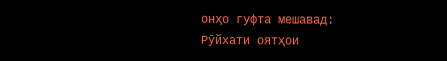онҳо гуфта мешавад:
Рӯйхати оятҳои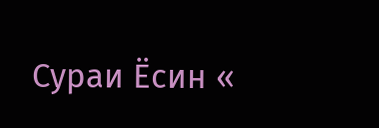Сураи Ёсин «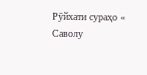Рӯйхати сураҳо «
Саволу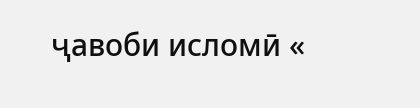ҷавоби исломӣ «